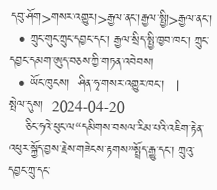དབུ་ཤོག>གསར་འགྱུར།>རྒྱལ་ནང་།རྒྱལ་སྤྱི།>རྒྱལ་ནང་།
  • ཀྲུང་གུང་ཀྲུང་དབྱང་དང་། རྒྱལ་སྲིད་སྤྱི་ཁྱབ་ཁང་། ཀྲུང་དབྱང་དམག་ཨུད་བཅས་ཀྱི་གཏན་འབེབས།
  • ཡོང་ཁུངས།  ཤིན་ཧྭ་གསར་འགྱུར་ཁང་།   |     སྤེལ་དུས།  2024-04-20
    ཅིང་ཧའེ་ཕུང་ལ“དམིགས་བསལ་རིམ་པའི་འཇིག་རྟེན་འཕུར་སྐྱོད་བྱས་རྗེས་གཟེངས་རྟགས”སྤྲོད་རྒྱུ་དང་། ཀྲུའུ་དབྱང་ཀྲུ་དང་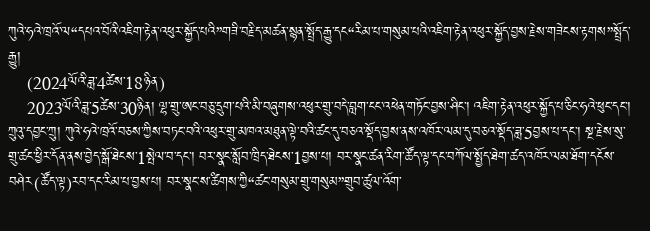ཀུའེ་ཧའེ་ཁྲའོ་ལ“དཔའ་བོའི་འཇིག་རྟེན་འཕུར་སྐྱོད་པའི”གཟི་བརྗིད་མཚན་སྙན་སྤྲོད་རྒྱུ་དང“རིམ་པ་གསུམ་པའི་འཇིག་རྟེན་འཕུར་སྐྱོད་བྱས་རྗེས་གཟེངས་རྟགས”སྤྲོད་རྒྱུ།
    (2024ལོའི་ཟླ་4ཚེས་18ཉིན)
    2023ལོའི་ཟླ་5ཚེས་30ཉིན། ལྷ་གྲུ་ཨང་བཅུ་དྲུག་པའི་མི་བཞུགས་འཕུར་གྲུ་བདེ་བླག་ངང་འཕེན་གཏོང་བྱས་ཤིང་། འཇིག་རྟེན་འཕུར་སྐྱོད་པ་ཅིང་ཧའེ་ཕུང་དང་། ཀྲུའུ་དབྱང་ཀྲུ། ཀུའེ་ཧའེ་ཁྲའོ་བཅས་ཀྱིས་བཏང་བའི་འཕུར་གྲུ་མཁའ་མཐུན་ལྟེ་བའི་ཚང་དུ་བཅའ་སྡོད་བྱས་ནས་འཁོར་ལམ་དུ་བཅའ་སྡོད་ཟླ་5བྱས་པ་དང་། སྔ་རྗེས་སུ་གྲུ་ཚང་ཕྱིར་དོན་ནས་བྱེད་སྒོ་ཐེངས་1སྤེལ་བ་དང་། བར་སྣང་སློབ་ཁྲིད་ཐེངས་1བྱས་པ། བར་སྣང་ཚན་རིག་ཚོད་ལྟ་དང་བཀོལ་སྤྱོད་ཐེག་ཚད་འཁོར་ལམ་ཐོག་དངོས་བཤེར(ཚོད་ལྟ)རབ་དང་རིམ་པ་བྱས་པ། བར་སྣང་ས་ཚིགས་ཀྱི“ཚང་གསུམ་གྲུ་གསུམ”གྲུབ་ཚུལ་འོག་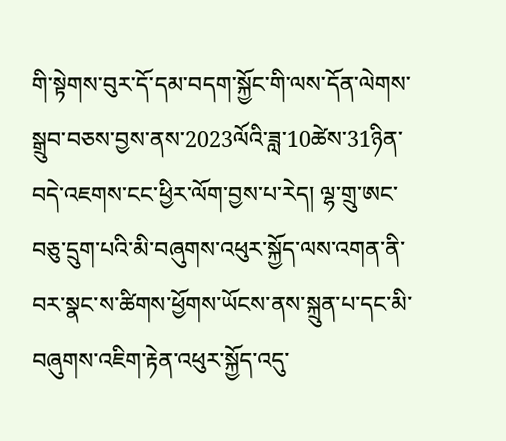གི་སྟེགས་བུར་དོ་དམ་བདག་སྐྱོང་གི་ལས་དོན་ལེགས་སྒྲུབ་བཅས་བྱས་ནས་2023ལོའི་ཟླ་10ཚེས་31ཉིན་བདེ་འཇགས་ངང་ཕྱིར་ལོག་བྱས་པ་རེད། ལྷ་གྲུ་ཨང་བཅུ་དྲུག་པའི་མི་བཞུགས་འཕུར་སྐྱོད་ལས་འགན་ནི་བར་སྣང་ས་ཚིགས་ཕྱོགས་ཡོངས་ནས་སྐྲུན་པ་དང་མི་བཞུགས་འཇིག་རྟེན་འཕུར་སྐྱོད་འདུ་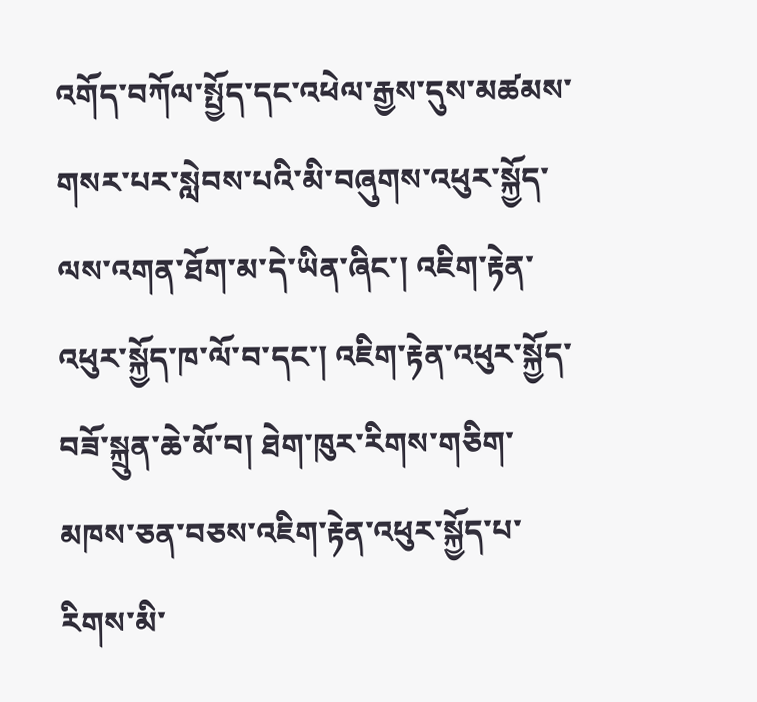འགོད་བཀོལ་སྤྱོད་དང་འཕེལ་རྒྱས་དུས་མཚམས་གསར་པར་སླེབས་པའི་མི་བཞུགས་འཕུར་སྐྱོད་ལས་འགན་ཐོག་མ་དེ་ཡིན་ཞིང་། འཇིག་རྟེན་འཕུར་སྐྱོད་ཁ་ལོ་བ་དང་། འཇིག་རྟེན་འཕུར་སྐྱོད་བཟོ་སྐྲུན་ཆེ་མོ་བ། ཐེག་ཁུར་རིགས་གཅིག་མཁས་ཅན་བཅས་འཇིག་རྟེན་འཕུར་སྐྱོད་པ་རིགས་མི་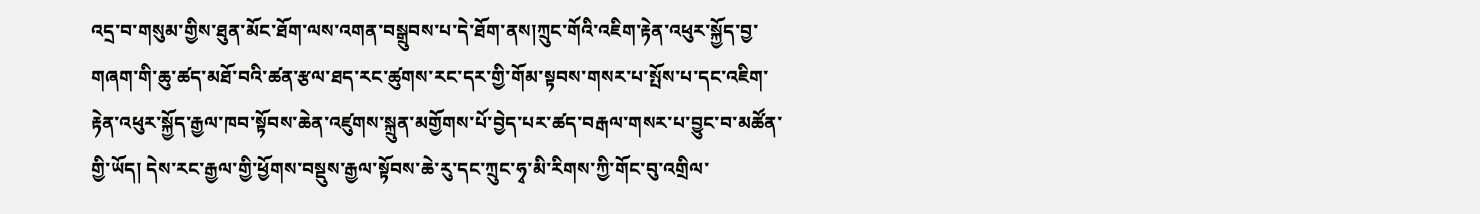འདྲ་བ་གསུམ་གྱིས་ཐུན་མོང་ཐོག་ལས་འགན་བསྒྲུབས་པ་དེ་ཐོག་ནས།ཀྲུང་གོའི་འཇིག་རྟེན་འཕུར་སྐྱོད་བྱ་གཞག་གི་ཆུ་ཚད་མཐོ་བའི་ཚན་རྩལ་ཐད་རང་ཚུགས་རང་དར་གྱི་གོམ་སྟབས་གསར་པ་སྤོས་པ་དང་འཇིག་རྟེན་འཕུར་སྐྱོད་རྒྱལ་ཁབ་སྟོབས་ཆེན་འཛུགས་སྐྲུན་མགྱོགས་པོ་བྱེད་པར་ཚད་བརྒལ་གསར་པ་བྱུང་བ་མཚོན་གྱི་ཡོད། དེས་རང་རྒྱལ་གྱི་ཕྱོགས་བསྡུས་རྒྱལ་སྟོབས་ཆེ་རུ་དང་ཀྲུང་ཧྭ་མི་རིགས་ཀྱི་གོང་བུ་འགྲིལ་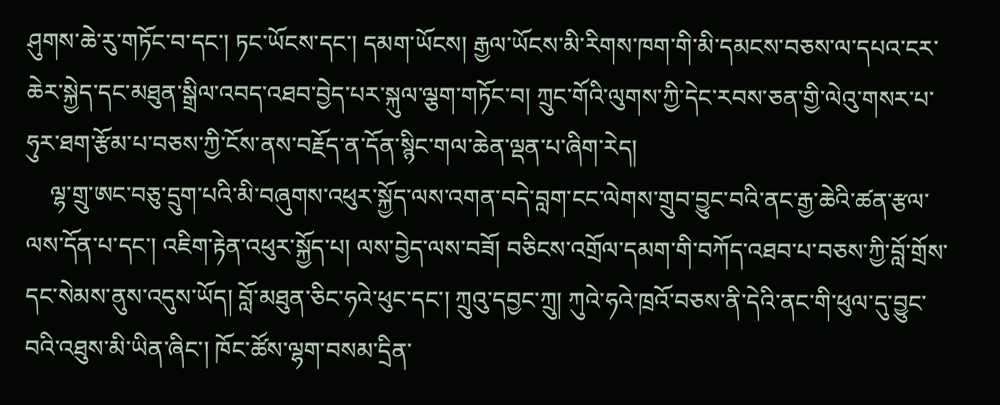ཤུགས་ཆེ་རུ་གཏོང་བ་དང་། ཏང་ཡོངས་དང་། དམག་ཡོངས། རྒྱལ་ཡོངས་མི་རིགས་ཁག་གི་མི་དམངས་བཅས་ལ་དཔའ་ངར་ཆེར་སྐྱེད་དང་མཐུན་སྒྲིལ་འབད་འཐབ་བྱེད་པར་སྐུལ་ལྕག་གཏོང་བ། ཀྲུང་གོའི་ལུགས་ཀྱི་དེང་རབས་ཅན་གྱི་ལེའུ་གསར་པ་ཧུར་ཐག་རྩོམ་པ་བཅས་ཀྱི་ངོས་ནས་བརྗོད་ན་དོན་སྙིང་གལ་ཆེན་ལྡན་པ་ཞིག་རེད།
    ལྷ་གྲུ་ཨང་བཅུ་དྲུག་པའི་མི་བཞུགས་འཕུར་སྐྱོད་ལས་འགན་བདེ་བླག་ངང་ལེགས་གྲུབ་བྱུང་བའི་ནང་རྒྱ་ཆེའི་ཚན་རྩལ་ལས་དོན་པ་དང་། འཇིག་རྟེན་འཕུར་སྐྱོད་པ། ལས་བྱེད་ལས་བཟོ། བཅིངས་འགྲོལ་དམག་གི་བཀོད་འཐབ་པ་བཅས་ཀྱི་བློ་གྲོས་དང་སེམས་ནུས་འདུས་ཡོད། བློ་མཐུན་ཅིང་ཧའེ་ཕུང་དང་། ཀྲུའུ་དབྱང་ཀྲུ། ཀུའེ་ཧའེ་ཁྲའོ་བཅས་ནི་དེའི་ནང་གི་ཕུལ་དུ་བྱུང་བའི་འཐུས་མི་ཡིན་ཞིང་། ཁོང་ཚོས་ལྷག་བསམ་དྲིན་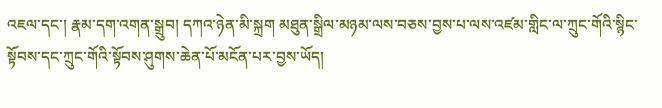འཇལ་དང་། རྣམ་དག་འགན་སྒྲུབ། དཀའ་ཉེན་མི་སྐྲག མཐུན་སྒྲིལ་མཉམ་ལས་བཅས་བྱས་པ་ལས་འཛམ་གླིང་ལ་ཀྲུང་གོའི་སྙིང་སྟོབས་དང་ཀྲུང་གོའི་སྟོབས་ཤུགས་ཆེན་པོ་མངོན་པར་བྱས་ཡོད།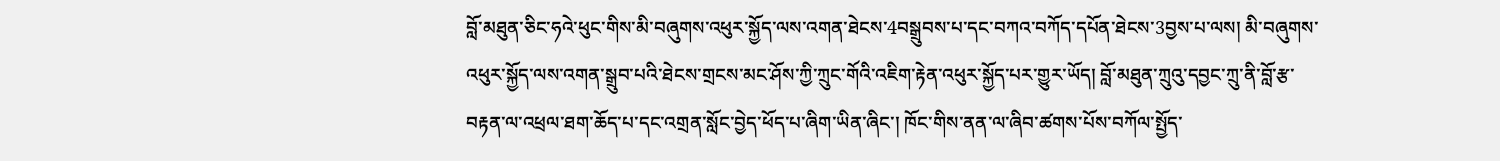བློ་མཐུན་ཅིང་ཧའེ་ཕུང་གིས་མི་བཞུགས་འཕུར་སྐྱོད་ལས་འགན་ཐེངས་4བསྒྲུབས་པ་དང་བཀའ་བཀོད་དཔོན་ཐེངས་3བྱས་པ་ལས། མི་བཞུགས་འཕུར་སྐྱོད་ལས་འགན་སྒྲུབ་པའི་ཐེངས་གྲངས་མང་ཤོས་ཀྱི་ཀྲུང་གོའི་འཇིག་རྟེན་འཕུར་སྐྱོད་པར་གྱུར་ཡོད། བློ་མཐུན་ཀྲུའུ་དབྱང་ཀྲུ་ནི་བློ་རྩ་བརྟན་ལ་འཕྲལ་ཐག་ཆོད་པ་དང་འགྲན་སློང་བྱེད་ཕོད་པ་ཞིག་ཡིན་ཞིང་། ཁོང་གིས་ནན་ལ་ཞིབ་ཚགས་པོས་བཀོལ་སྤྱོད་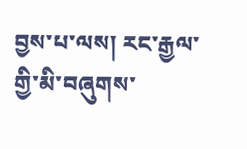བྱས་པ་ལས། རང་རྒྱལ་གྱི་མི་བཞུགས་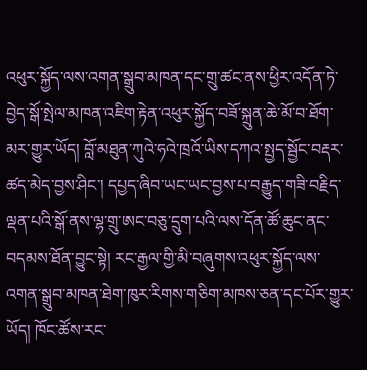འཕུར་སྐྱོད་ལས་འགན་སྒྲུབ་མཁན་དང་གྲུ་ཚང་ནས་ཕྱིར་འདོན་ཏེ་བྱེད་སྒོ་སྤེལ་མཁན་འཇིག་རྟེན་འཕུར་སྐྱོད་བཟོ་སྐྲུན་ཆེ་མོ་བ་ཐོག་མར་གྱུར་ཡོད། བློ་མཐུན་ཀུའེ་ཧའེ་ཁྲའོ་ཡིས་དཀའ་སྤྱད་སྦྱོང་བརྡར་ཚད་མེད་བྱས་ཤིང་། དཔྱད་ཞིབ་ཡང་ཡང་བྱས་པ་བརྒྱུད་གཟི་བརྗིད་ལྡན་པའི་སྒོ་ནས་ལྷ་གྲུ་ཨང་བཅུ་དྲུག་པའི་ལས་དོན་ཚོ་ཆུང་ནང་བདམས་ཐོན་བྱུང་སྟེ། རང་རྒྱལ་གྱི་མི་བཞུགས་འཕུར་སྐྱོད་ལས་འགན་སྒྲུབ་མཁན་ཐེག་ཁུར་རིགས་གཅིག་མཁས་ཅན་དང་པོར་གྱུར་ཡོད། ཁོང་ཚོས་རང་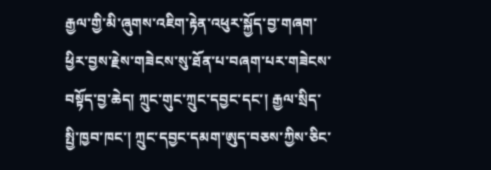རྒྱལ་གྱི་མི་ཞུགས་འཇིག་རྟེན་འཕུར་སྐྱོད་བྱ་གཞག་ཕྱིར་བྱས་རྗེས་གཟེངས་སུ་ཐོན་པ་བཞག་པར་གཟེངས་བསྟོད་བྱ་ཆེད། ཀྲུང་གུང་ཀྲུང་དབྱང་དང་། རྒྱལ་སྲིད་སྤྱི་ཁྱབ་ཁང་། ཀྲུང་དབྱང་དམག་ཨུད་བཅས་ཀྱིས་ཅིང་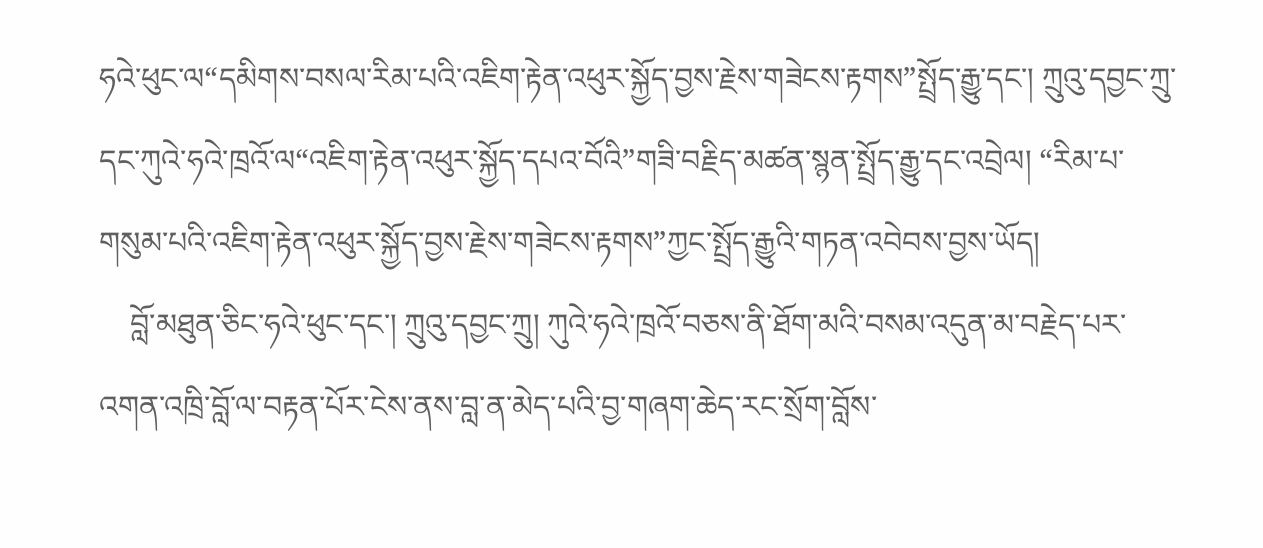ཧའེ་ཕུང་ལ“དམིགས་བསལ་རིམ་པའི་འཇིག་རྟེན་འཕུར་སྐྱོད་བྱས་རྗེས་གཟེངས་རྟགས”སྤྲོད་རྒྱུ་དང་། ཀྲུའུ་དབྱང་ཀྲུ་དང་ཀུའེ་ཧའེ་ཁྲའོ་ལ“འཇིག་རྟེན་འཕུར་སྐྱོད་དཔའ་བོའི”གཟི་བརྗིད་མཚན་སྙན་སྤྲོད་རྒྱུ་དང་འབྲེལ། “རིམ་པ་གསུམ་པའི་འཇིག་རྟེན་འཕུར་སྐྱོད་བྱས་རྗེས་གཟེངས་རྟགས”ཀྱང་སྤྲོད་རྒྱུའི་གཏན་འབེབས་བྱས་ཡོད།
    བློ་མཐུན་ཅིང་ཧའེ་ཕུང་དང་། ཀྲུའུ་དབྱང་ཀྲུ། ཀུའེ་ཧའེ་ཁྲའོ་བཅས་ནི་ཐོག་མའི་བསམ་འདུན་མ་བརྗེད་པར་འགན་འཁྲི་བློ་ལ་བརྟན་པོར་ངེས་ནས་བླ་ན་མེད་པའི་བྱ་གཞག་ཆེད་རང་སྲོག་བློས་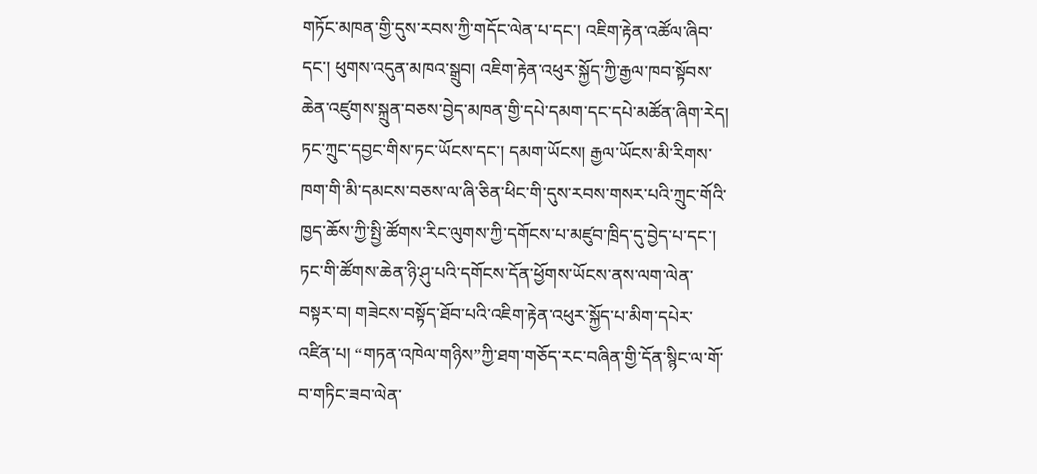གཏོང་མཁན་གྱི་དུས་རབས་ཀྱི་གདོང་ལེན་པ་དང་། འཇིག་རྟེན་འཚོལ་ཞིབ་དང་། ཕུགས་འདུན་མཁའ་སྒྲུབ། འཇིག་རྟེན་འཕུར་སྐྱོད་ཀྱི་རྒྱལ་ཁབ་སྟོབས་ཆེན་འཛུགས་སྐྲུན་བཅས་བྱེད་མཁན་གྱི་དཔེ་དམག་དང་དཔེ་མཚོན་ཞིག་རེད། ཏང་ཀྲུང་དབྱང་གིས་ཏང་ཡོངས་དང་། དམག་ཡོངས། རྒྱལ་ཡོངས་མི་རིགས་ཁག་གི་མི་དམངས་བཅས་ལ་ཞི་ཅིན་ཕིང་གི་དུས་རབས་གསར་པའི་ཀྲུང་གོའི་ཁྱད་ཆོས་ཀྱི་སྤྱི་ཚོགས་རིང་ལུགས་ཀྱི་དགོངས་པ་མཛུབ་ཁྲིད་དུ་བྱེད་པ་དང་། ཏང་གི་ཚོགས་ཆེན་ཉི་ཤུ་པའི་དགོངས་དོན་ཕྱོགས་ཡོངས་ནས་ལག་ལེན་བསྟར་བ། གཟེངས་བསྟོད་ཐོབ་པའི་འཇིག་རྟེན་འཕུར་སྐྱོད་པ་མིག་དཔེར་འཛིན་པ། “གཏན་འཁེལ་གཉིས”ཀྱི་ཐག་གཅོད་རང་བཞིན་གྱི་དོན་སྙིང་ལ་གོ་བ་གཏིང་ཟབ་ལེན་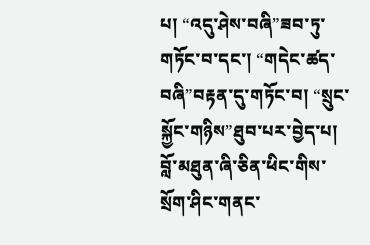པ། “འདུ་ཤེས་བཞི”ཟབ་ཏུ་གཏོང་བ་དང་། “གདེང་ཚད་བཞི”བརྟན་དུ་གཏོང་བ། “སྲུང་སྐྱོང་གཉིས”ཐུབ་པར་བྱེད་པ། བློ་མཐུན་ཞི་ཅིན་ཕིང་གིས་སྲོག་ཤིང་གནང་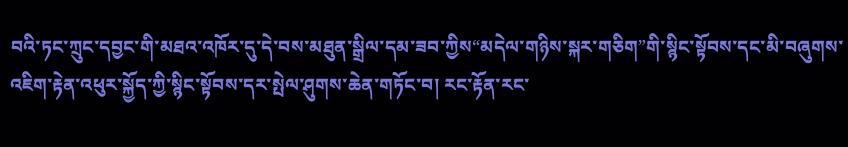བའི་ཏང་ཀྲུང་དབྱང་གི་མཐའ་འཁོར་དུ་དེ་བས་མཐུན་སྒྲིལ་དམ་ཟབ་ཀྱིས“མདེལ་གཉིས་སྐར་གཅིག”གི་སྙིང་སྟོབས་དང་མི་བཞུགས་འཇིག་རྟེན་འཕུར་སྐྱོད་ཀྱི་སྙིང་སྟོབས་དར་སྤེལ་ཤུགས་ཆེན་གཏོང་བ། རང་རྟོན་རང་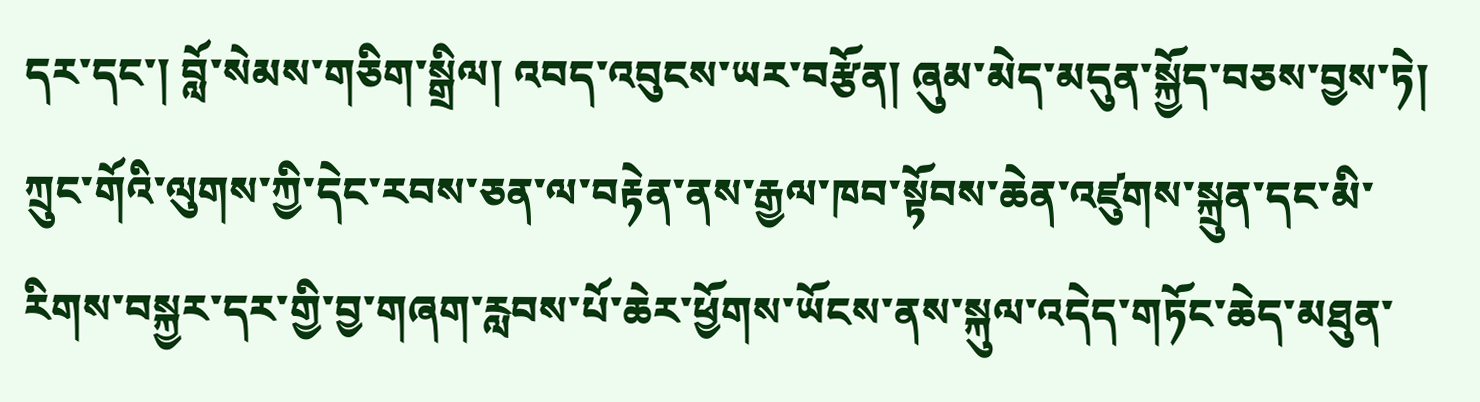དར་དང་། བློ་སེམས་གཅིག་སྒྲིལ། འབད་འབུངས་ཡར་བརྩོན། ཞུམ་མེད་མདུན་སྐྱོད་བཅས་བྱས་ཏེ། ཀྲུང་གོའི་ལུགས་ཀྱི་དེང་རབས་ཅན་ལ་བརྟེན་ནས་རྒྱལ་ཁབ་སྟོབས་ཆེན་འཛུགས་སྐྲུན་དང་མི་རིགས་བསྐྱར་དར་གྱི་བྱ་གཞག་རླབས་པོ་ཆེར་ཕྱོགས་ཡོངས་ནས་སྐུལ་འདེད་གཏོང་ཆེད་མཐུན་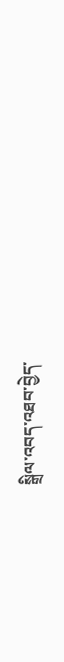སྒྲིལ་འབད་འཐབ་བྱེད་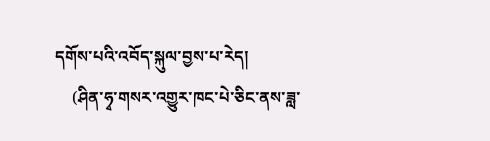དགོས་པའི་འབོད་སྐུལ་བྱས་པ་རེད།
    (ཤིན་ཧྭ་གསར་འགྱུར་ཁང་པེ་ཅིང་ནས་ཟླ་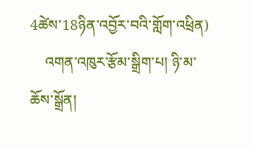4ཚེས་18ཉིན་འབྱོར་བའི་གློག་འཕྲིན)
    འགན་འཁུར་རྩོམ་སྒྲིག་པ། ཉི་མ་ཆོས་སྒྲོན།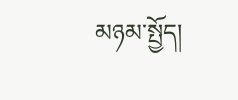མཉམ་སྤྱོད།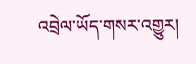འབྲེལ་ཡོད་གསར་འགྱུར།